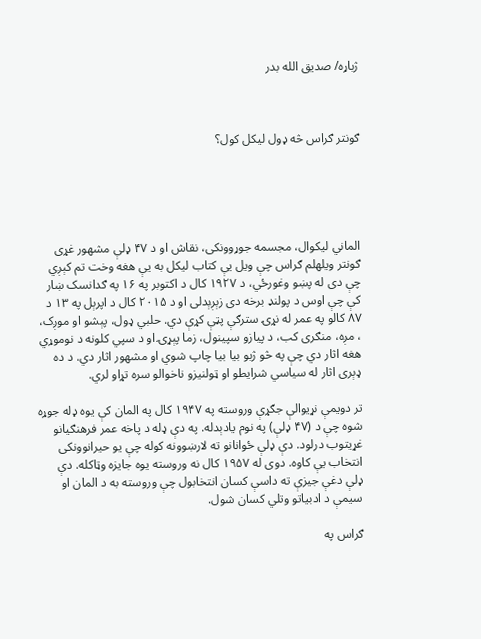ژباړه/ صدیق الله بدر



ګونتر ګراس څه ډول لیکل کول؟





الماني لیکوال، مجسمه جوړوونکی، نقاش او د ۴۷ ډلې مشهور غړی ګونتر ویلهلم ګراس چې ويل يې کتاب لیکل به يې هغه وخت تم کېږي چې دی له پښو وغورځي، د ۱۹۲۷ کال د اکتوبر په ۱۶ په ګدانسک ښار کې چې اوس د پولنډ برخه دی زېږېدلی او د ۲۰۱۵ کال د اپرېل په ۱۳ د ۸۷ کالو په عمر له نړۍ سترګې پټې کړې دي. حلبي ډول، پېشو او موږک، ، مږه، منګری کب، د پیازو سپینول، زما پېړۍ او د سپي کلونه د نوموړي هغه اثار دي چې په څو ژبو بیا بیا چاپ شوي او مشهور اثار دي. د ده ډېری اثار له سیاسي شرایطو او ټولنیزو ناخوالو سره تړاو لري.

تر دويمې نړیوالې جګړې وروسته په ۱۹۴۷ کال په المان کې يوه ډله جوړه شوه چې د (۴۷ ډلې) په نوم یادېدله. په دې ډله د پاخه عمر فرهنګيانو غړیتوب درلود. دې ډلې ځوانانو ته لارښوونه کوله چې یو حيرانوونکی انتخاب يې کاوه. دوی له ۱۹۵۷ کال نه وروسته یوه جایزه وټاکله. دې ډلې دغې جیزې ته داسې کسان انتخابول چې وروسته به د المان او سیمې د ادبیاتو وتلي کسان شول.

ګراس په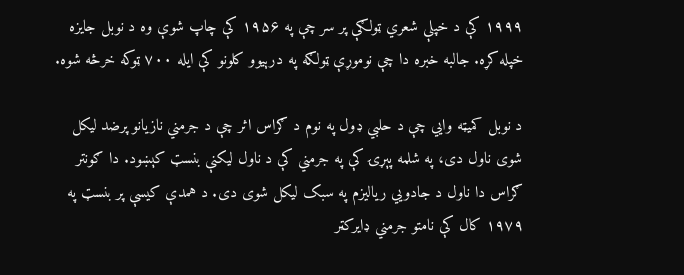۱۹۹۹ کې د خپلې شعري ټولګې پر سر چې په ۱۹۵۶ کې چاپ شوې وه د نوبل جایزه خپله کړه. جالبه خبره دا چې نوموړې ټولګه په درېیوو کلونو کې ایله ۷۰۰ ټوکه خرڅه شوه.

د نوبل کمیټه وايي چې د حلبي ډول په نوم د ګراس اثر چې د جرمني نازیانو پرضد لیکل شوی ناول دی، په شلمه پېړۍ کې په جرمني کې د ناول لیکنې بنسټ کېښود. دا ګونتر ګراس دا ناول د جادویي ریاليزم په سبک لیکل شوی دی. د همدې کیسې پر بنسټ په ۱۹۷۹ کال کې نامتو جرمني ډایرکټر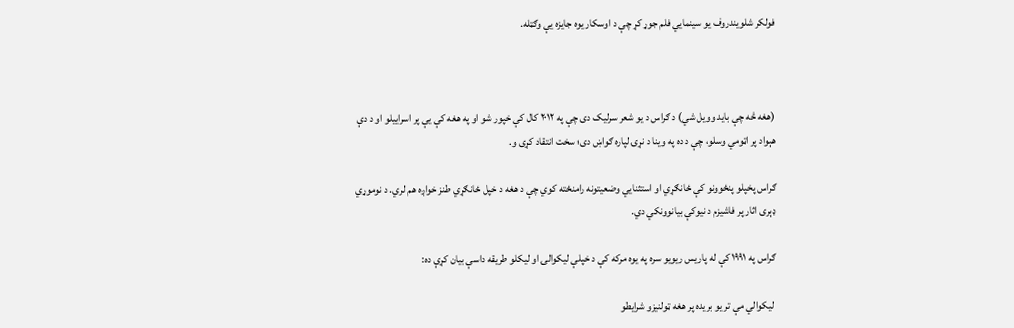فولکر شلویندروف یو سینمايي فلم جوړ کړ چې د اوسکار یوه جایزه یې وګټله.



(هغه څه چې باید وویل شي) د ګراس د یو شعر سرلیک دی چې په ۲۰۱۲ کال کې خپور شو او په هغه کې یې پر اسراییلو او د دې هېواد پر اټومي وسلو، چې د ده په وینا د نړۍ لپاره ګواښ دی؛ سخت انتقاد کړی و.

ګراس پخپلو پنځوونو کې ځانګړي او استثنايي وضعیتونه رامنځته کوي چې د هغه د خپل ځانګړي طنز خواږه هم لري. د نوموړي ډېری اثار پر فاشیزم د نیوکې بیانوونکي دي.

ګراس په ۱۹۹۱ کې له پاریس ریویو سره په یوه مرکه کې د خپلې لیکوالۍ او لیکلو طریقه داسې بیان کړې ده:

 لیکوالي مې تر یو بریده پر هغه ټولنیزو شرایطو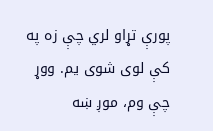پورې تړاو لري چې زه په کې لوی شوی یم. ووړ چې وم، موږ ښه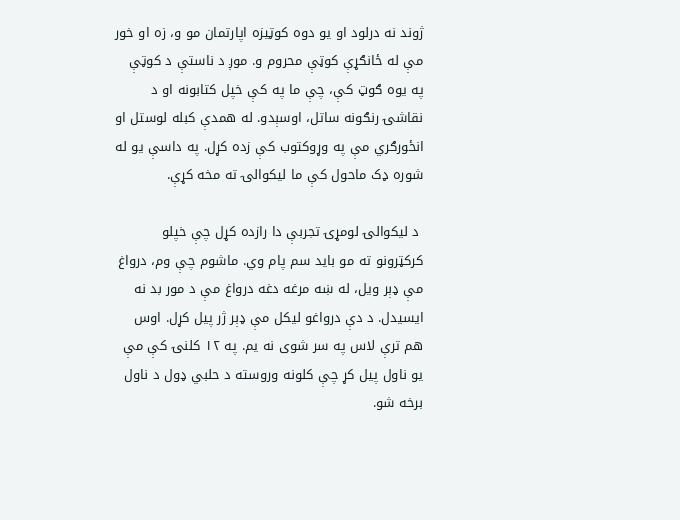ژوند نه درلود او یو دوه کوټيزه اپارتمان مو و، زه او خور مې له ځانګړې کوټې محروم و. موږ د ناستې د کوټې په یوه ګوټ کې، چې ما په کې خپل کتابونه او د نقاشۍ رنګونه ساتل، اوسېدو. له همدې کبله لوستل او انځورګري مې په وړوکتوب کې زده کړل. په داسې يو له شوره ډک ماحول کې ما لیکوالۍ ته مخه کړې.

 د لیکوالۍ لومړۍ تجربې دا رازده کړل چې خپلو کرکټرونو ته مو باید سم پام وي. ماشوم چې وم، درواغ مې ډېر ويل، له ښه مرغه دغه درواغ مې د مور بد نه ایسیدل. د دې درواغو لیکل مې ډېر ژر پيل کړل. اوس هم ترې لاس په سر شوی نه یم. په ۱۲ کلنۍ کې مې يو ناول پیل کړ چې کلونه وروسته د حلبي ډول د ناول برخه شو.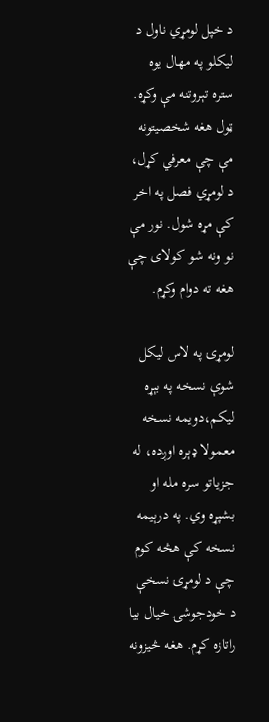د خپل لومړي ناول د لیکلو په مهال يوه ستره تېروتنه مې وکړه. ټول هغه شخصیتونه مې چې معرفي کړل، د لومړي فصل په اخر کې مړه شول. نور مې نو ونه شو کولای چې هغه ته دوام وکړم.

لومړۍ په لاس لیکل شوې نسخه په بېړه لیکم،دویمه نسخه معمولا ډېره اوږده، له جزیاتو سره مله او بشپړه وي. په درېیمه نسخه کې هڅه کوم چې د لومړۍ نسخې د خودجوشۍ خيال بیا راتازه کړم. هغه څيزونه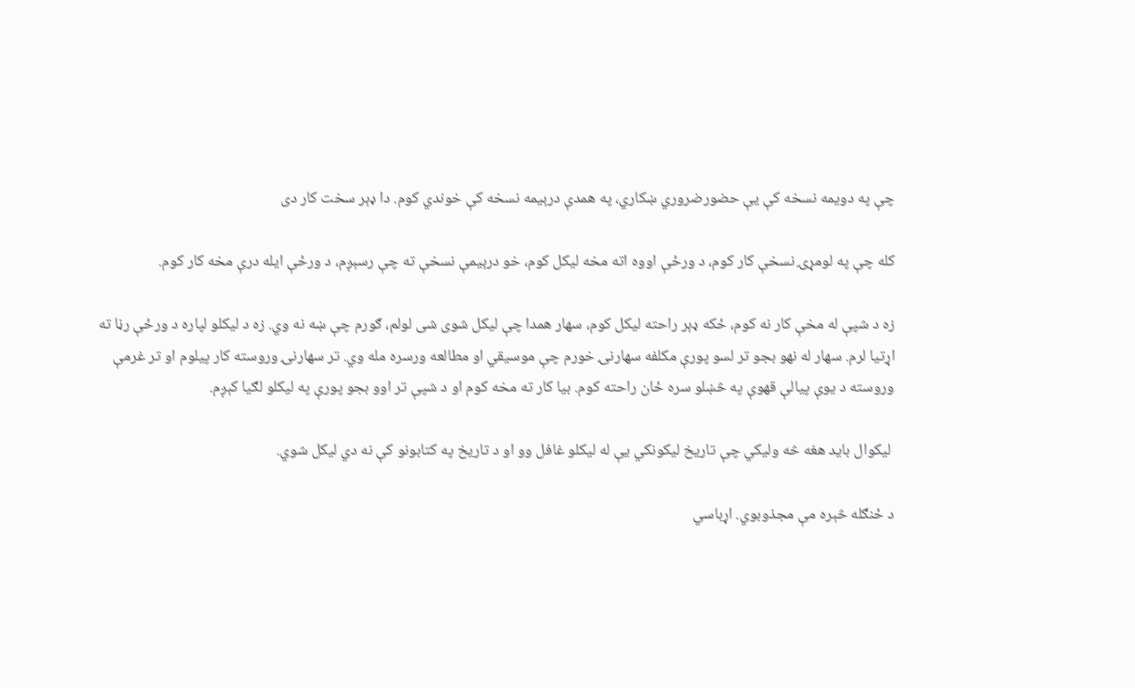چې په دویمه نسخه کې يې حضورضروري ښکاري، په همدې درېيمه نسخه کې خوندي کوم. دا ډېر سخت کار دی

کله چې په لومړۍ نسخې کار کوم، د ورځې اووه اته مخه لیکل کوم، خو درېيمې نسخې ته چې رسېږم، د ورځې ایله درې مخه کار کوم.

زه د شپې له مخې کار نه کوم، ځکه ډېر راحته لیکل کوم، سهار همدا چې لیکل شوی شی لولم، ګورم چې ښه نه وي. زه د لیکلو لپاره د ورځې رڼا ته اړتیا لرم. سهار له نهو بجو تر لسو پورې مکلفه سهارنۍ خورم چې موسیقي او مطالعه ورسره مله وي. تر سهارنۍ وروسته کار پیلوم او تر غرمې وروسته د یوې پیالې قهوې په څښلو سره ځان راحته کوم. بیا کار ته مخه کوم او د شپې تر اوو بجو پورې په لیکلو لګیا کېږم.

 لیکوال باید هغه څه ولیکي چې تاریخ لیکونکي يې له لیکلو غافل وو او د تاریخ په کتابونو کې نه دي لیکل شوي.

د ځنګله څېره مې مجذوبوي. اړباسي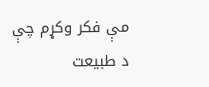مې فکر وکړم چې د طبیعت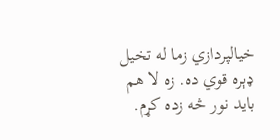خیالپردازي زما له تخیل ډېره قوي ده. زه لا هم باید نور څه زده کړم.